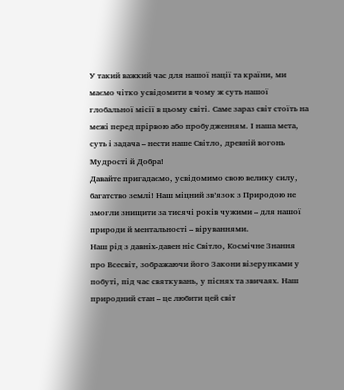У такий важкий час для нашої нації та країни, ми маємо чітко усвідомити в чому ж суть нашої глобальної місії в цьому світі. Саме зараз світ стоїть на межі перед прірвою або пробудженням. І наша мета, суть і задача – нести наше Світло, древній вогонь Мудрості й Добра!
Давайте пригадаємо, усвідомимо свою велику силу, багатство землі! Наш міцний зв’язок з Природою не змогли знищити за тисячі років чужими – для нашої природи й ментальності – віруваннями.
Наш рід з давніх-давен ніс Світло, Космічне Знання про Всесвіт, зображаючи його Закони візерунками у побуті, під час святкувань, у піснях та звичаях. Наш природний стан – це любити цей світ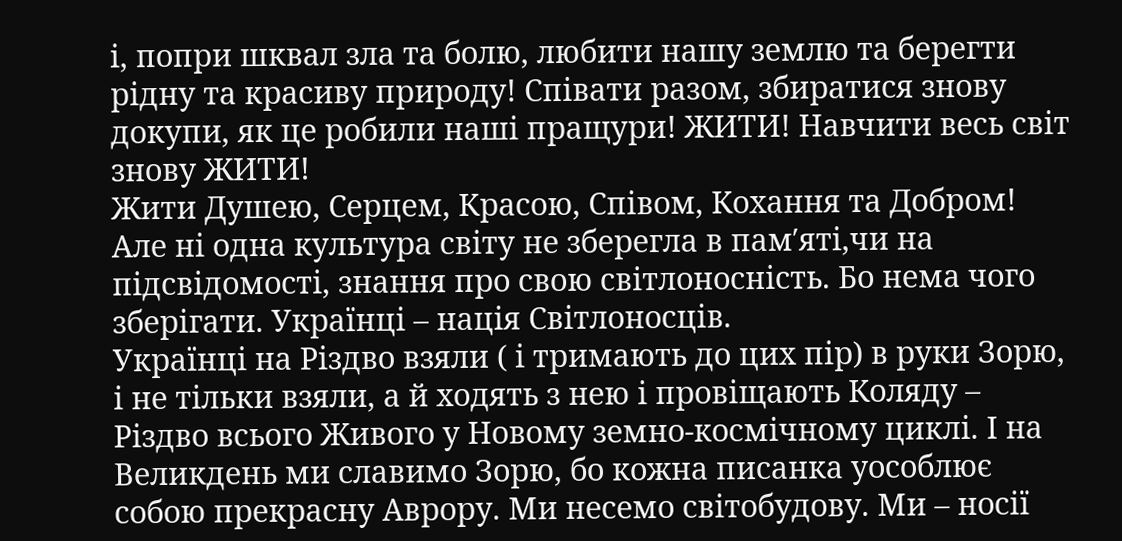і, попри шквал зла та болю, любити нашу землю та берегти рідну та красиву природу! Співати разом, збиратися знову докупи, як це робили наші пращури! ЖИТИ! Навчити весь світ знову ЖИТИ!
Жити Душею, Серцем, Красою, Співом, Кохання та Добром!
Але ні одна культура світу не зберегла в пам′яті,чи на підсвідомості, знання про свою світлоносність. Бо нема чого зберігати. Українці – нація Світлоносців.
Українці на Різдво взяли ( і тримають до цих пір) в руки Зорю, і не тільки взяли, а й ходять з нею і провіщають Коляду – Різдво всього Живого у Новому земно-космічному циклі. І на Великдень ми славимо Зорю, бо кожна писанка уособлює собою прекрасну Аврору. Ми несемо світобудову. Ми – носії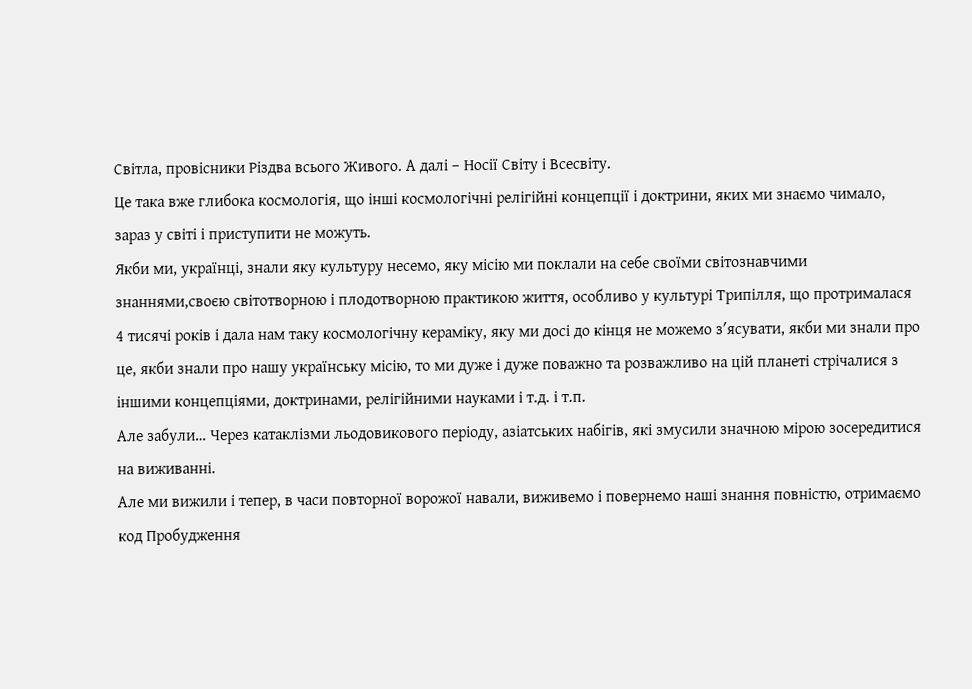Світла, провісники Різдва всього Живого. А далі – Носії Світу і Всесвіту.
Це така вже глибока космологія, що інші космологічні релігійні концепції і доктрини, яких ми знаємо чимало, зараз у світі і приступити не можуть.
Якби ми, українці, знали яку культуру несемо, яку місію ми поклали на себе своїми світознавчими знаннями,своєю світотворною і плодотворною практикою життя, особливо у культурі Трипілля, що протрималася 4 тисячі років і дала нам таку космологічну кераміку, яку ми досі до кінця не можемо з′ясувати, якби ми знали про це, якби знали про нашу українську місію, то ми дуже і дуже поважно та розважливо на цій планеті стрічалися з іншими концепціями, доктринами, релігійними науками і т.д. і т.п.
Але забули… Через катаклізми льодовикового періоду, азіатських набігів, які змусили значною мірою зосередитися на виживанні.
Але ми вижили і тепер, в часи повторної ворожої навали, виживемо і повернемо наші знання повністю, отримаємо код Пробудження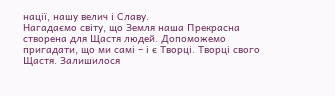нації, нашу велич і Славу.
Нагадаємо світу, що Земля наша Прекрасна створена для Щастя людей. Допоможемо пригадати, що ми самі – і є Творці. Творці свого Щастя. Залишилося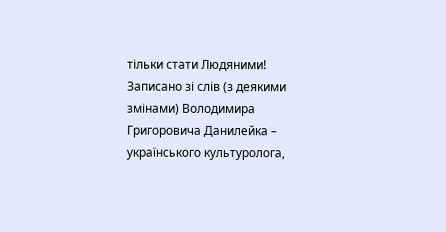тільки стати Людяними!
Записано зі слів (з деякими змінами) Володимира Григоровича Данилейка – українського культуролога,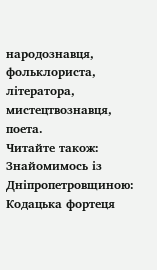народознавця, фольклориста, літератора, мистецтвознавця, поета.
Читайте також: Знайомимось із Дніпропетровщиною: Кодацька фортеця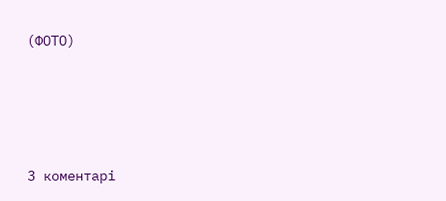(ФОТО)




3 коментарі